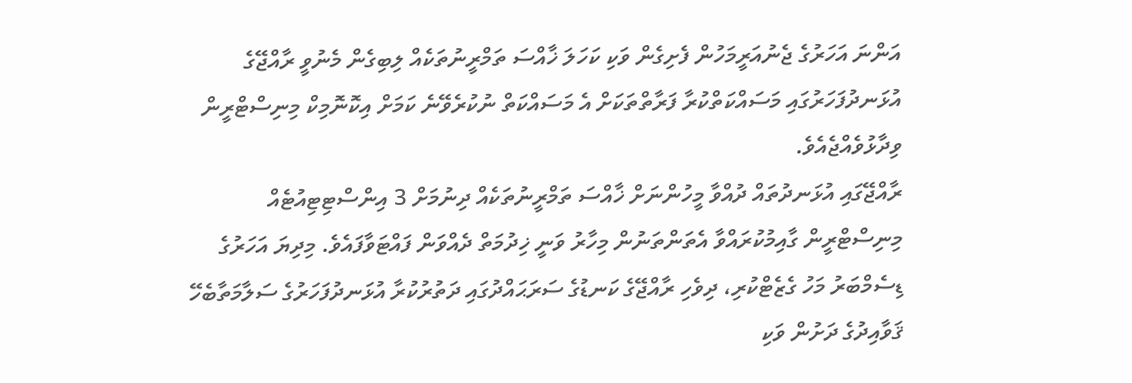އަންނަ އަހަރުގެ ޖެނުއަރީމަހުން ފެށިގެން ވަކި ކަހަލަ ޚާއްސަ ތަމްރީނުތަކެއް ލިބިގެން މެނުވީ ރާއްޖޭގެ އުޅަނދުފަހަރުގައި މަސައްކަތްކުރާ ފަރާތްތަކަށް އެ މަސައްކަތް ނުކުރެވޭނެ ކަމަށް އިކޮނޮމިކް މިނިސްޓްރީން ވިދާޅުވެއްޖެއެވެ.
ރާއްޖޭގައި އުޅަނދުތައް ދުއްވާ މީހުންނަށް ޚާއްސަ ތަމްރީނުތަކެއް ދިނުމަށް 3 އިންސްޓިޓިއުޓެއް މިނިސްޓްރީން ގާއިމުކުރައްވާ އެތަންތަނުން މިހާރު ވަނީ ޚިދުމަތް ދެއްވަން ފައްޓަވާފައެވެ. މިދިޔަ އަހަރުގެ ޑިސެމްބަރު މަހު ގެޒެޓްކުރި، ދިވެހި ރާއްޖޭގެ ކަނޑުގެ ސަރަޙައްދުގައި ދަތުރުކުރާ އުޅަނދުފަހަރުގެ ސަލާމަތާބެހޭ ޤަވާއިދުގެ ދަށުން ވަކި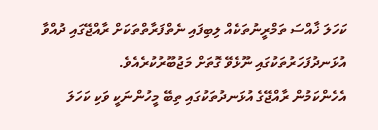ކަހަލަ ޚާއްސަ ތަމްރީނުތަކެއް ލިބިފައި ނެތްފަރާތްތަކަށް ރާއްޖޭގައި ދުއްވާ އުޅަނދުފަހަރުތަކުގައި ނޫޅެވޭ ގޮތަށް މަޖުބޫރުކުރެއެވެ.
އެހެންކަމުން ރާއްޖޭގެ އުޅަނދުތަކުގައި ތިބޭ މީހުންނަކީ ވަކި ކަހަލަ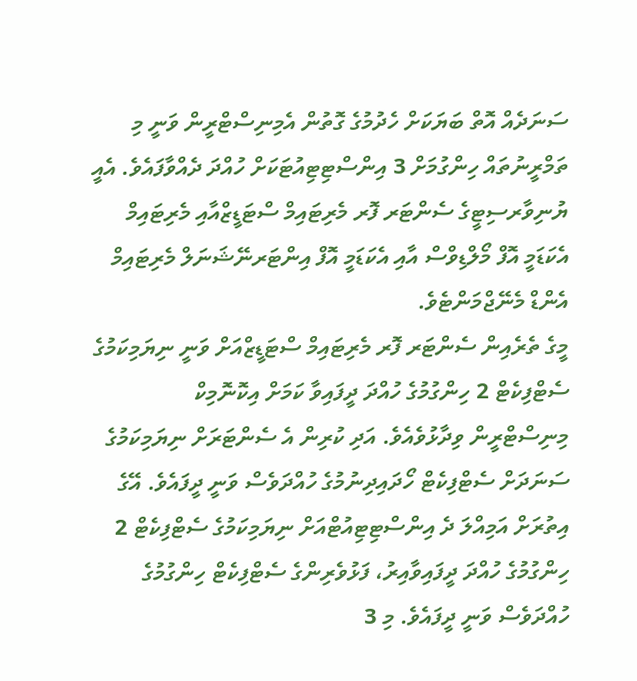ސަނަދެއް އޮތް ބަޔަކަށް ހެދުމުގެ ގޮތުން އެމިނިސްޓްރީން ވަނީ މި ތަމްރީނުތައް ހިންގުމަށް 3 އިންސްޓިޓިއުޓަކަށް ހުއްދަ ދެއްވާފައެވެ. އެއީ ޔުނިވާރސިޓީގެ ސެންޓަރ ފޮރ މެރިޓައިމް ސްޓަޑީޒްއާއި މެރިޓައިމް އެކަޑަމީ އޮފް މޯލްޑިވްސް އާއި އެކަޑަމީ އޮފް އިންޓަރނޭޝަނަލް މެރިޓައިމް އެންޑް މެނޭޖްމަންޓެވެ.
މީގެ ތެރެއިން ސެންޓަރ ފޮރ މެރިޓައިމް ސްޓަޑީޒްއަށް ވަނީ ނިޔަމިކަމުގެ ސެޓްފިކެޓް 2 ހިންގުމުގެ ހުއްދަ ދީފައިވާ ކަމަށް އިކޮނޮމިކް މިނިސްޓްރީން ވިދާޅުވެއެވެ. އަދި ކުރިން އެ ސެންޓަރަށް ނިޔަމިކަމުގެ ސަނަދަށް ސެޓްފިކެޓް ހޯދައިދިނުމުގެ ހުއްދަވެސް ވަނީ ދީފައެވެ. އޭގެ އިތުރަށް އަމިއްލަ ދެ އިންސްޓިޓިއުޓްއަށް ނިޔަމިކަމުގެ ސެޓްފިކެޓް 2 ހިންގުމުގެ ހުއްދަ ދީފައިވާއިރު، ފަޅުވެރިންގެ ސެޓްފިކެޓް ހިންގުމުގެ ހުއްދަވެސް ވަނީ ދީފައެވެ. މި 3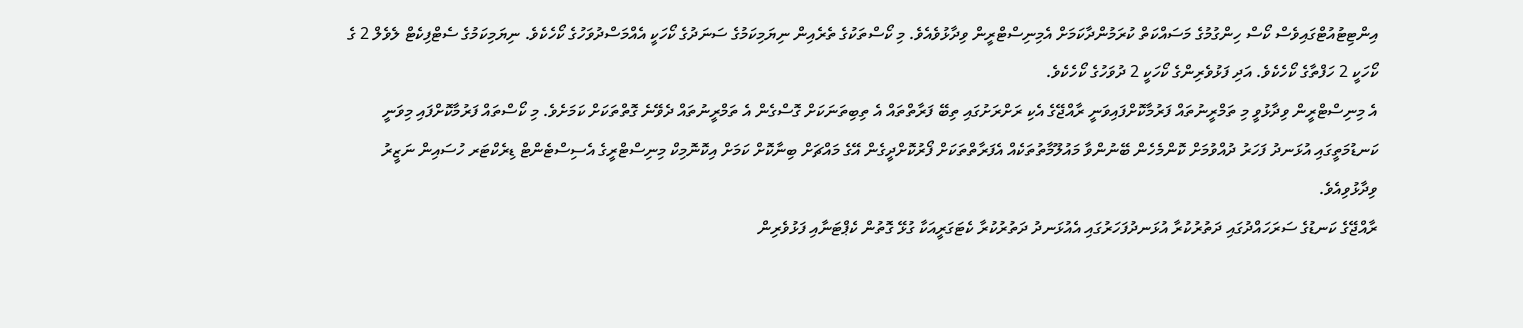އިންޓިޓުއުޓްގައިވެސް ކޯސް ހިންގުމުގެ މަސައްކަތް ކުރަމުންދާކަމަށް އެމިނިސްޓްރީން ވިދާޅުވެއެވެ. މި ކޯސްތަކުގެ ތެރެއިން ނިޔަމިކަމުގެ ސަނަދުގެ ކޯހަކީ އެއްމަސްދުވަހުގެ ކޯހެކެވެ. ނިޔަމިކަމުގެ ސެޓްފިކެޓް ލެވެލް 2 ގެ ކޯހަކީ 2 ހަފްތާގެ ކޯހެކެވެ. އަދި ފަޅުވެރިންގެ ކޯހަކީ 2 ދުވަހުގެ ކޯހެކެވެ.
އެ މިނިސްޓްރީން ވިދާޅުވީ މި ތަމްރީނުތައް ފަރުމާކޮށްފައިވަނީ ރާއްޖޭގެ އެކި ރަށްރަށުގައި ތިބޭ ފަރާތްތައް އެ ތިބިތަނަކަށް ގޮސްގެން އެ ތަމްރީނުތައް ދެވޭނެ ގޮތްތަކަށް ކަމަށެވެ. މި ކޯސްތައް ފަރުމާކޮށްފައި މިވަނީ ކަނޑުމަތީގައި އުޅަނދު ފަހަރު ދުއްވުމަށް ކޮންމެހެން ބޭނުންވާ މައުލޫމާތުތަކެއް އެފަރާތްތަކަށް ފޯރުކޮށްދީގެން އޭގެ މައްޗަށް ބިނާކޮށް ކަމަށް އިކޮނޮމިކް މިނިސްޓްރީގެ އެސިސްޓެންޓް ޑިރެކްޓަރ ހުސައިން ނަޒީރު ވިދާޅުވިއެވެ.
ރާއްޖޭގެ ކަނޑުގެ ސަރަހައްދުގައި ދަތުރުކުރާ އުޅަނދުފަހަރުގައި އެއުޅަނދު ދަތުރުކުރާ ކެޓަގަރީއަކާ ގުޅޭ ގޮތުން ކެޕްޓަނާއި ފަޅުވެރިން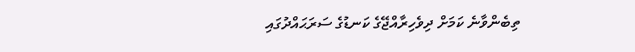ތިބެންވާނެ ކަމަށް ދިވެހިރާއްޖޭގެ ކަނޑުގެ ސަރަޙައްދުގައި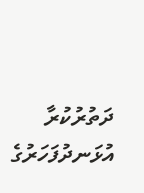ދަތުރުކުރާ އުޅަނދުފަހަރުގެ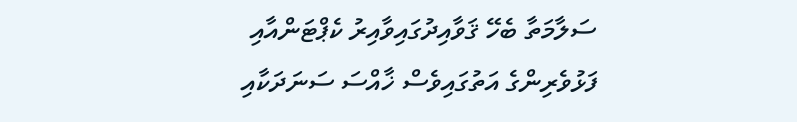ސަލާމަތާ ބެހޭ ޤަވާއިދުގައިވާއިރު ކެޕްޓަންއާއި ފަޅުވެރިންގެ އަތުގައިވެސް ޚާއްސަ ސަނަދަކާއި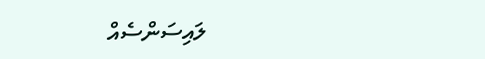ލައިސަންސެއް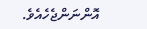އޮންނަންޖެހެއެވެ.